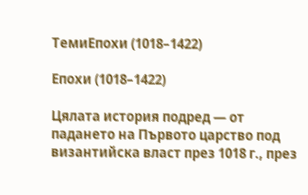ТемиЕпохи (1018–1422)

Епохи (1018–1422)

Цялата история подред — от падането на Първото царство под византийска власт през 1018 г., през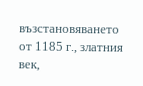възстановяването от 1185 г., златния век,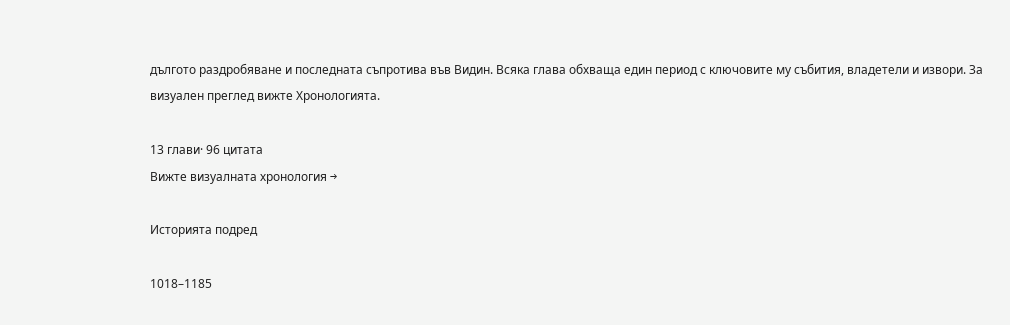дългото раздробяване и последната съпротива във Видин. Всяка глава обхваща един период с ключовите му събития, владетели и извори. За визуален преглед вижте Хронологията.

13 глави· 96 цитата
Вижте визуалната хронология →

Историята подред

1018–1185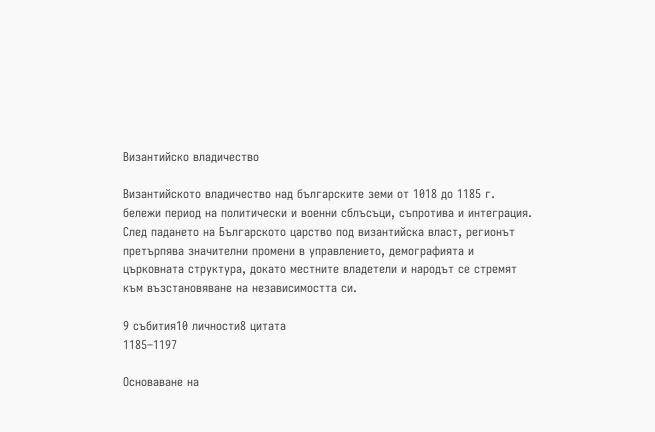Византийско владичество

Византийското владичество над българските земи от 1018 до 1185 г. бележи период на политически и военни сблъсъци, съпротива и интеграция. След падането на Българското царство под византийска власт, регионът претърпява значителни промени в управлението, демографията и църковната структура, докато местните владетели и народът се стремят към възстановяване на независимостта си.

9 събития10 личности8 цитата
1185–1197

Основаване на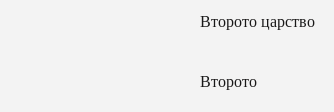Второто царство

Второто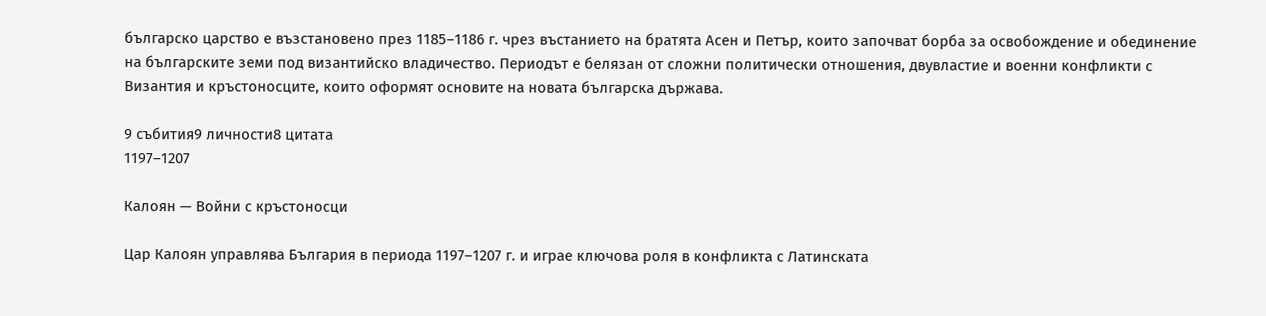българско царство е възстановено през 1185–1186 г. чрез въстанието на братята Асен и Петър, които започват борба за освобождение и обединение на българските земи под византийско владичество. Периодът е белязан от сложни политически отношения, двувластие и военни конфликти с Византия и кръстоносците, които оформят основите на новата българска държава.

9 събития9 личности8 цитата
1197–1207

Калоян — Войни с кръстоносци

Цар Калоян управлява България в периода 1197–1207 г. и играе ключова роля в конфликта с Латинската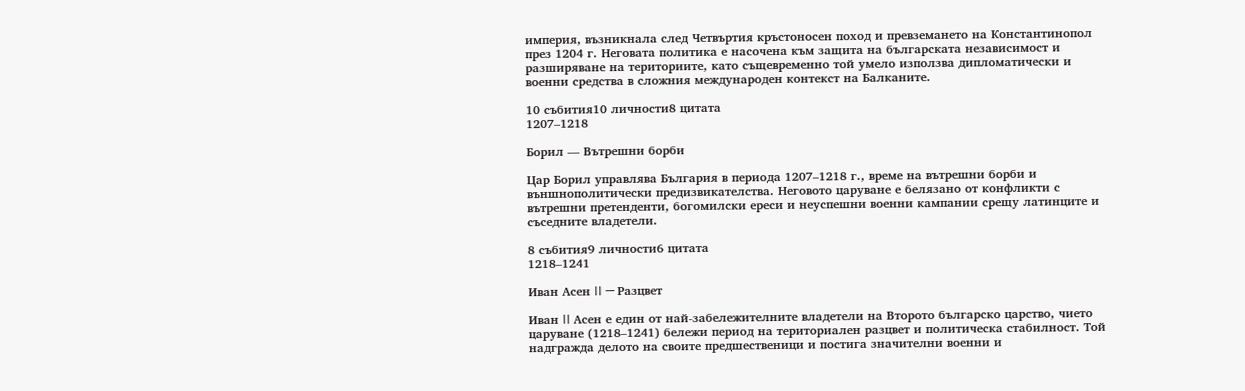империя, възникнала след Четвъртия кръстоносен поход и превземането на Константинопол през 1204 г. Неговата политика е насочена към защита на българската независимост и разширяване на териториите, като същевременно той умело използва дипломатически и военни средства в сложния международен контекст на Балканите.

10 събития10 личности8 цитата
1207–1218

Борил — Вътрешни борби

Цар Борил управлява България в периода 1207–1218 г., време на вътрешни борби и външнополитически предизвикателства. Неговото царуване е белязано от конфликти с вътрешни претенденти, богомилски ереси и неуспешни военни кампании срещу латинците и съседните владетели.

8 събития9 личности6 цитата
1218–1241

Иван Асен II — Разцвет

Иван II Асен е един от най-забележителните владетели на Второто българско царство, чието царуване (1218–1241) бележи период на териториален разцвет и политическа стабилност. Той надгражда делото на своите предшественици и постига значителни военни и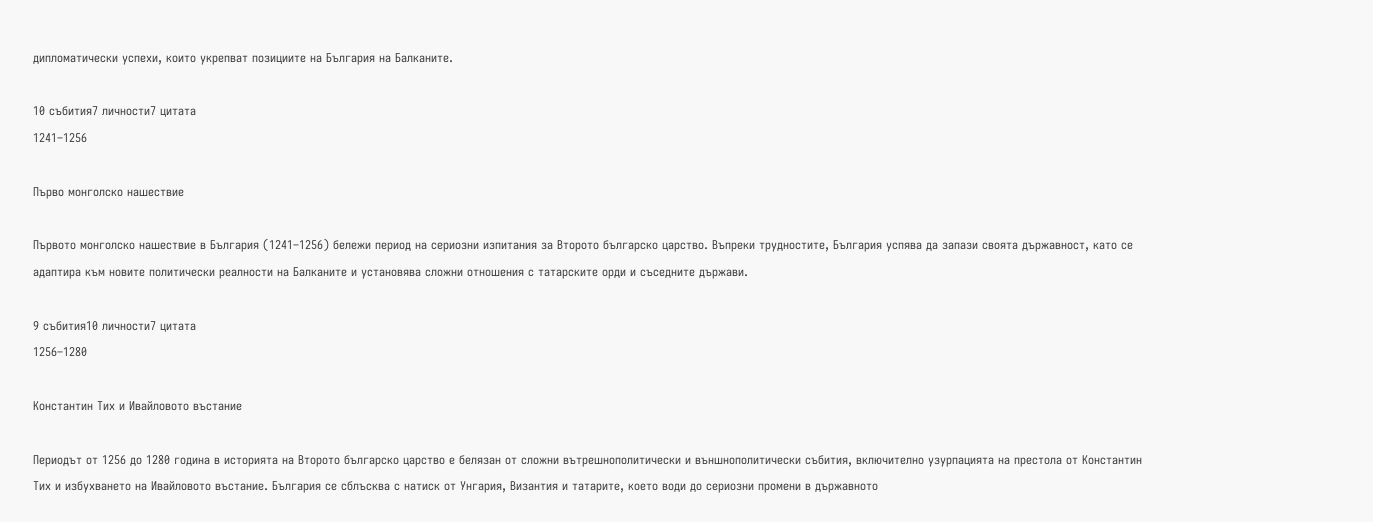дипломатически успехи, които укрепват позициите на България на Балканите.

10 събития7 личности7 цитата
1241–1256

Първо монголско нашествие

Първото монголско нашествие в България (1241–1256) бележи период на сериозни изпитания за Второто българско царство. Въпреки трудностите, България успява да запази своята държавност, като се адаптира към новите политически реалности на Балканите и установява сложни отношения с татарските орди и съседните държави.

9 събития10 личности7 цитата
1256–1280

Константин Тих и Ивайловото въстание

Периодът от 1256 до 1280 година в историята на Второто българско царство е белязан от сложни вътрешнополитически и външнополитически събития, включително узурпацията на престола от Константин Тих и избухването на Ивайловото въстание. България се сблъсква с натиск от Унгария, Византия и татарите, което води до сериозни промени в държавното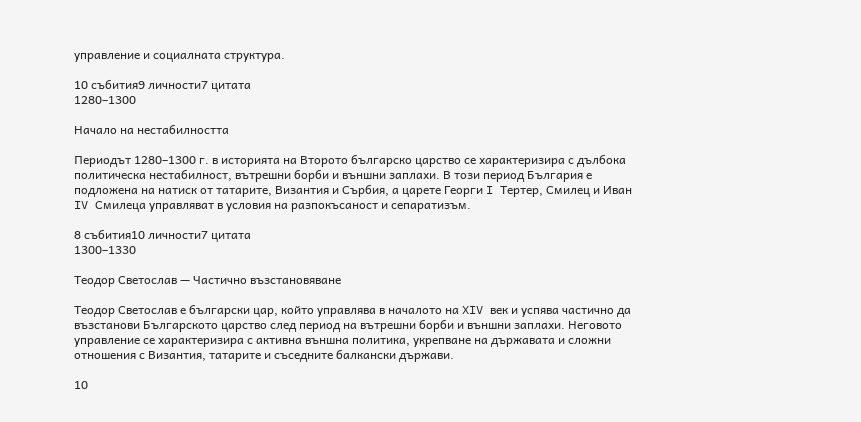управление и социалната структура.

10 събития9 личности7 цитата
1280–1300

Начало на нестабилността

Периодът 1280–1300 г. в историята на Второто българско царство се характеризира с дълбока политическа нестабилност, вътрешни борби и външни заплахи. В този период България е подложена на натиск от татарите, Византия и Сърбия, а царете Георги I Тертер, Смилец и Иван IV Смилеца управляват в условия на разпокъсаност и сепаратизъм.

8 събития10 личности7 цитата
1300–1330

Теодор Светослав — Частично възстановяване

Теодор Светослав е български цар, който управлява в началото на XIV век и успява частично да възстанови Българското царство след период на вътрешни борби и външни заплахи. Неговото управление се характеризира с активна външна политика, укрепване на държавата и сложни отношения с Византия, татарите и съседните балкански държави.

10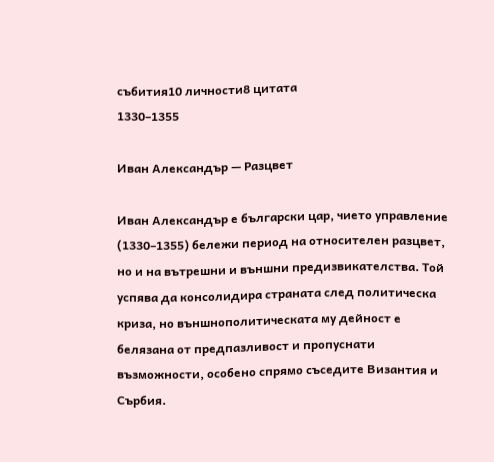събития10 личности8 цитата
1330–1355

Иван Александър — Разцвет

Иван Александър е български цар, чието управление (1330–1355) бележи период на относителен разцвет, но и на вътрешни и външни предизвикателства. Той успява да консолидира страната след политическа криза, но външнополитическата му дейност е белязана от предпазливост и пропуснати възможности, особено спрямо съседите Византия и Сърбия.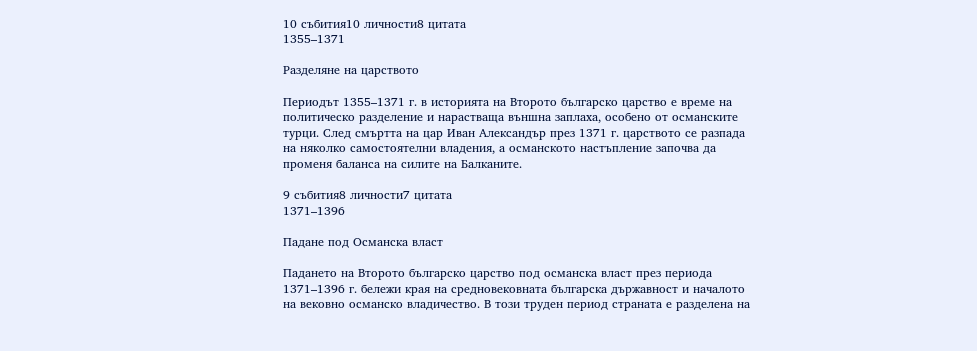10 събития10 личности8 цитата
1355–1371

Разделяне на царството

Периодът 1355–1371 г. в историята на Второто българско царство е време на политическо разделение и нарастваща външна заплаха, особено от османските турци. След смъртта на цар Иван Александър през 1371 г. царството се разпада на няколко самостоятелни владения, а османското настъпление започва да променя баланса на силите на Балканите.

9 събития8 личности7 цитата
1371–1396

Падане под Османска власт

Падането на Второто българско царство под османска власт през периода 1371–1396 г. бележи края на средновековната българска държавност и началото на вековно османско владичество. В този труден период страната е разделена на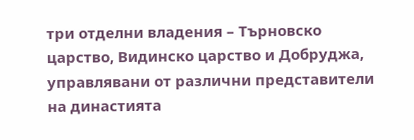три отделни владения – Търновско царство, Видинско царство и Добруджа, управлявани от различни представители на династията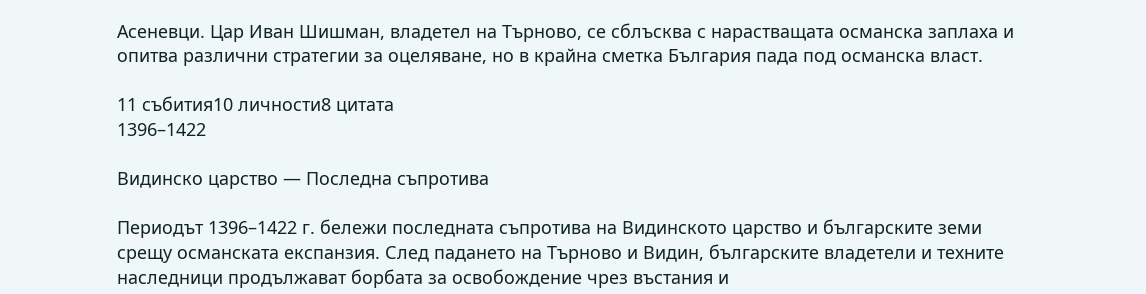Асеневци. Цар Иван Шишман, владетел на Търново, се сблъсква с нарастващата османска заплаха и опитва различни стратегии за оцеляване, но в крайна сметка България пада под османска власт.

11 събития10 личности8 цитата
1396–1422

Видинско царство — Последна съпротива

Периодът 1396–1422 г. бележи последната съпротива на Видинското царство и българските земи срещу османската експанзия. След падането на Търново и Видин, българските владетели и техните наследници продължават борбата за освобождение чрез въстания и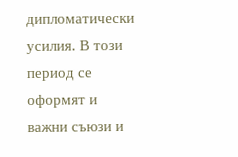дипломатически усилия. В този период се оформят и важни съюзи и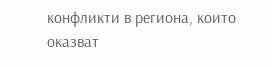конфликти в региона, които оказват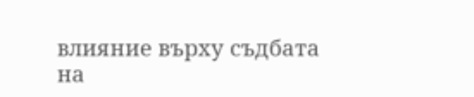влияние върху съдбата на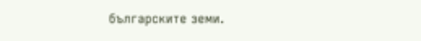българските земи.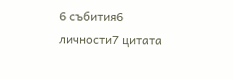6 събития6 личности7 цитата